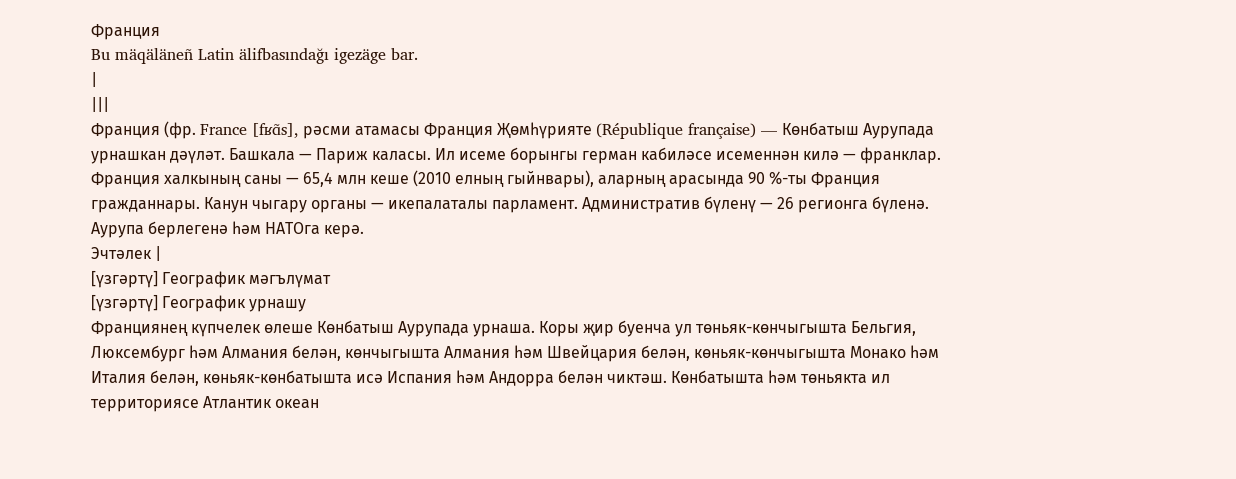Франция
Bu mäqäläneñ Latin älifbasındağı igezäge bar.
|
|||
Франция (фр. France [fʁɑ̃s], рәсми атамасы Франция Җөмһүрияте (République française) — Көнбатыш Аурупада урнашкан дәүләт. Башкала — Париж каласы. Ил исеме борынгы герман кабиләсе исеменнән килә — франклар.
Франция халкының саны — 65,4 млн кеше (2010 елның гыйнвары), аларның арасында 90 %-ты Франция гражданнары. Канун чыгару органы — икепалаталы парламент. Административ бүленү — 26 регионга бүленә.
Аурупа берлегенә һәм НАТОга керә.
Эчтәлек |
[үзгәртү] Географик мәгълүмат
[үзгәртү] Географик урнашу
Франциянең күпчелек өлеше Көнбатыш Аурупада урнаша. Коры җир буенча ул төньяк-көнчыгышта Бельгия, Люксембург һәм Алмания белән, көнчыгышта Алмания һәм Швейцария белән, көньяк-көнчыгышта Монако һәм Италия белән, көньяк-көнбатышта исә Испания һәм Андорра белән чиктәш. Көнбатышта һәм төньякта ил территориясе Атлантик океан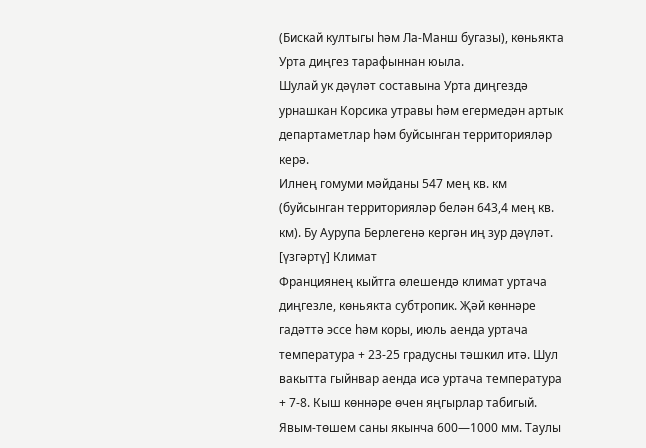(Бискай култыгы һәм Ла-Манш бугазы), көньякта Урта диңгез тарафыннан юыла.
Шулай ук дәүләт составына Урта диңгездә урнашкан Корсика утравы һәм егермедән артык департаметлар һәм буйсынган территорияләр керә.
Илнең гомуми мәйданы 547 мең кв. км (буйсынган территорияләр белән 643,4 мең кв. км). Бу Аурупа Берлегенә кергән иң зур дәүләт.
[үзгәртү] Климат
Франциянең кыйтга өлешендә климат уртача диңгезле, көньякта субтропик. Җәй көннәре гадәттә эссе һәм коры, июль аенда уртача температура + 23-25 градусны тәшкил итә. Шул вакытта гыйнвар аенда исә уртача температура + 7-8. Кыш көннәре өчен яңгырлар табигый.
Явым-төшем саны якынча 600—1000 мм. Таулы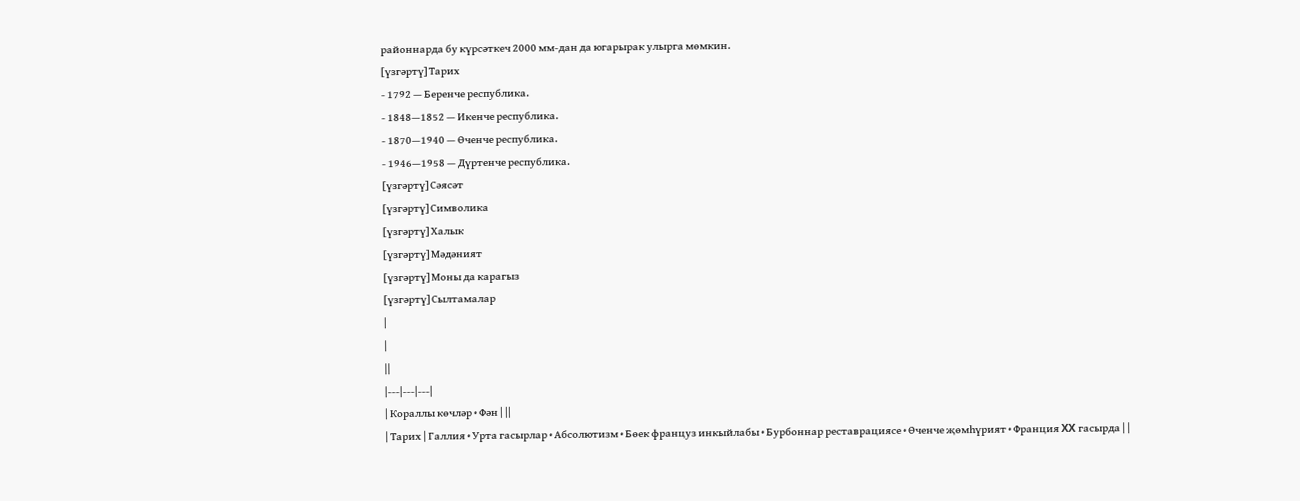районнарда бу күрсәткеч 2000 мм-дан да югарырак улырга мөмкин.
[үзгәртү] Тарих
- 1792 — Беренче республика.
- 1848—1852 — Икенче республика.
- 1870—1940 — Өченче республика.
- 1946—1958 — Дүртенче республика.
[үзгәртү] Сәясәт
[үзгәртү] Символика
[үзгәртү] Халык
[үзгәртү] Мәдәният
[үзгәртү] Моны да карагыз
[үзгәртү] Сылтамалар
|
|
||
|---|---|---|
| Кораллы көчләр • Фән | ||
| Тарих | Галлия • Урта гасырлар • Абсолютизм • Бөек француз инкыйлабы • Бурбоннар реставрациясе • Өченче җөмһүрият • Франция XX гасырда | |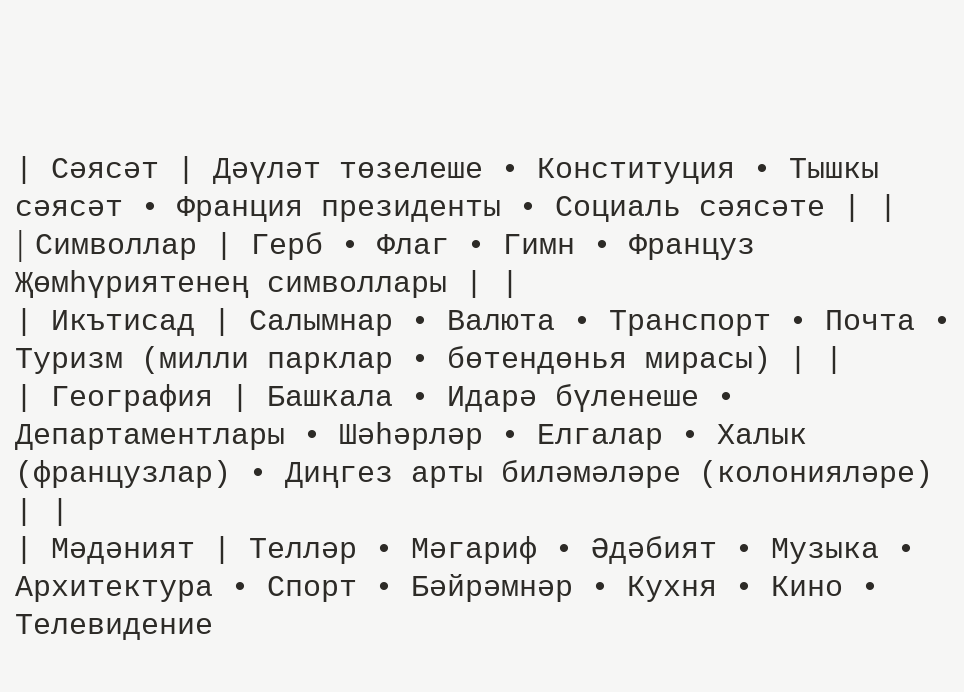| Сәясәт | Дәүләт төзелеше • Конституция • Тышкы сәясәт • Франция президенты • Социаль сәясәте | |
| Cимволлар | Герб • Флаг • Гимн • Француз Җөмһүриятенең символлары | |
| Икътисад | Салымнар • Валюта • Транспорт • Почта • Туризм (милли парклар • бөтендөнья мирасы) | |
| География | Башкала • Идарә бүленеше • Департаментлары • Шәһәрләр • Елгалар • Халык (французлар) • Диңгез арты биләмәләре (колонияләре) | |
| Мәдәният | Телләр • Мәгариф • Әдәбият • Музыка • Архитектура • Спорт • Бәйрәмнәр • Кухня • Кино • Телевидение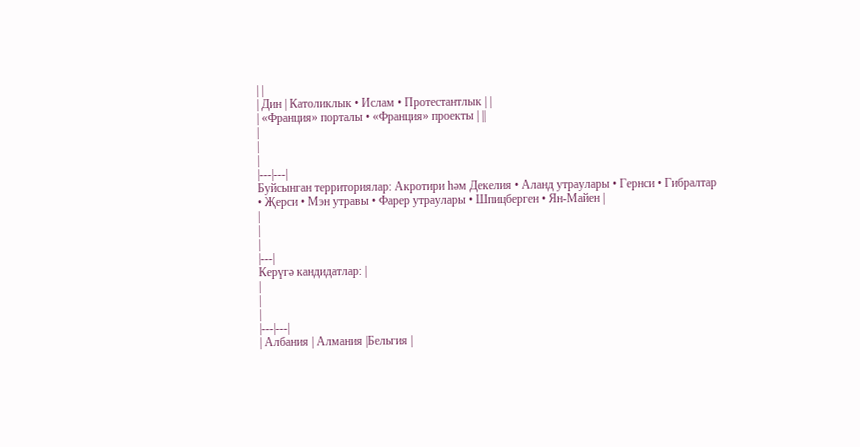| |
| Дин | Католиклык • Ислам • Протестантлык | |
| «Франция» порталы • «Франция» проекты | ||
|
|
|
|---|---|
Буйсынган территориялар: Акротири һәм Декелия • Аланд утраулары • Гернси • Гибралтар • Җерси • Мэн утравы • Фарер утраулары • Шпицберген • Ян-Майен |
|
|
|
|---|
Керүгә кандидатлар: |
|
|
|
|---|---|
| Албания | Алмания |Бельгия |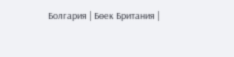Болгария | Бөек Британия |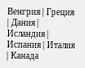Венгрия | Греция | Дания | Исландия | Испания | Италия | Канада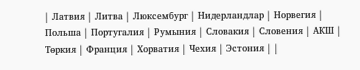| Латвия | Литва | Люксембург | Нидерландлар | Норвегия | Польша | Португалия | Румыния | Словакия | Словения | АКШ | Төркия | Франция | Хорватия | Чехия | Эстония | |